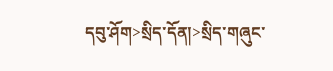དབུ་ཤོག>སྲིད་དོན།>སྲིད་གཞུང་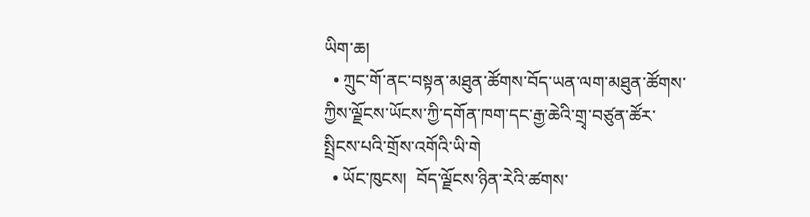ཡིག་ཆ།
  • ཀྲུང་གོ་ནང་བསྟན་མཐུན་ཚོགས་བོད་ཡན་ལག་མཐུན་ཚོགས་ཀྱིས་ལྗོངས་ཡོངས་ཀྱི་དགོན་ཁག་དང་རྒྱ་ཆེའི་གྲྭ་བཙུན་ཚོར་སྤྲིངས་པའི་གྲོས་འགོའི་ཡི་གེ
  • ཡོང་ཁུངས།  བོད་ལྗོངས་ཉིན་རེའི་ཚགས་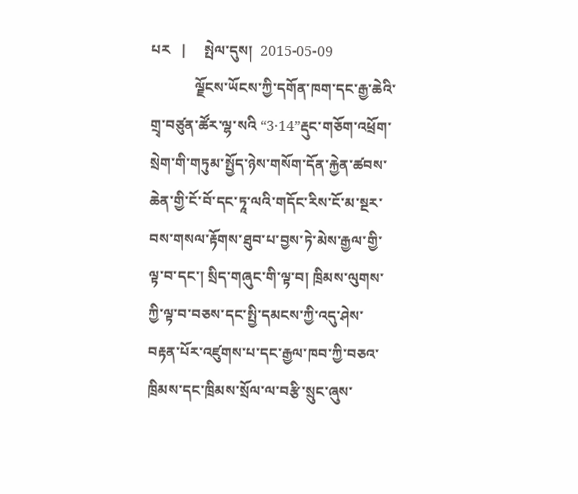པར   |     སྤེལ་དུས།  2015-05-09
            ལྗོངས་ཡོངས་ཀྱི་དགོན་ཁག་དང་རྒྱ་ཆེའི་གྲྭ་བཙུན་ཚོར་ལྷ་སའི “3·14”རྡུང་གཅོག་འཕྲོག་སྲེག་གི་གཏུམ་སྤྱོད་ཉེས་གསོག་དོན་རྐྱེན་ཚབས་ཆེན་གྱི་ངོ་བོ་དང་ཏཱ་ལའི་གདོང་རིས་ངོ་མ་སྔར་བས་གསལ་རྟོགས་ཐུབ་པ་བྱས་ཏེ་མེས་རྒྱལ་གྱི་ལྟ་བ་དང་། སྲིད་གཞུང་གི་ལྟ་བ། ཁྲིམས་ལུགས་ཀྱི་ལྟ་བ་བཅས་དང་སྤྱི་དམངས་ཀྱི་འདུ་ཤེས་བརྟན་པོར་འཛུགས་པ་དང་རྒྱལ་ཁབ་ཀྱི་བཅའ་ཁྲིམས་དང་ཁྲིམས་སྲོལ་ལ་བརྩི་སྲུང་ཞུས་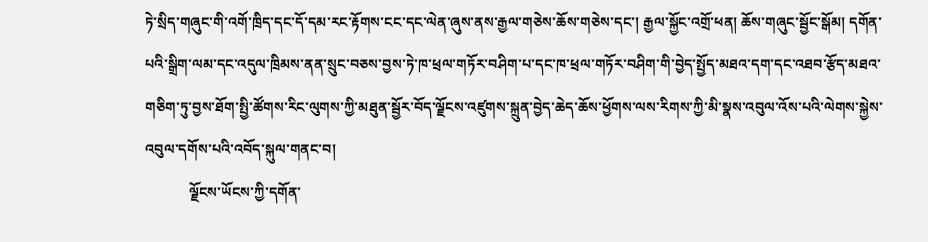ཏེ་སྲིད་གཞུང་གི་འགོ་ཁྲིད་དང་དོ་དམ་རང་རྟོགས་ངང་དང་ལེན་ཞུས་ནས་རྒྱལ་གཅེས་ཆོས་གཅེས་དང་། རྒྱལ་སྐྱོང་འགྲོ་ཕན། ཆོས་གཞུང་སྦྱོང་སྒོམ། དགོན་པའི་སྒྲིག་ལམ་དང་འདུལ་ཁྲིམས་ནན་སྲུང་བཅས་བྱས་ཏེ་ཁ་ཕྲལ་གཏོར་བཤིག་པ་དང་ཁ་ཕྲལ་གཏོར་བཤིག་གི་བྱེད་སྤྱོད་མཐའ་དག་དང་འཐབ་རྩོད་མཐའ་གཅིག་ཏུ་བྱས་ཐོག་སྤྱི་ཚོགས་རིང་ལུགས་ཀྱི་མཐུན་སྦྱོར་བོད་ལྗོངས་འཛུགས་སྐྲུན་བྱེད་ཆེད་ཆོས་ཕྱོགས་ལས་རིགས་ཀྱི་མི་སྣས་འབུལ་འོས་པའི་ལེགས་སྐྱེས་འབུལ་དགོས་པའི་འབོད་སྐུལ་གནང་བ།
            ལྗོངས་ཡོངས་ཀྱི་དགོན་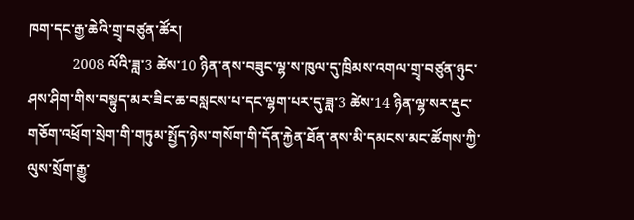ཁག་དང་རྒྱ་ཆེའི་གྲྭ་བཙུན་ཚོར།
            2008 ལོའི་ཟླ་3 ཚེས་10 ཉིན་ནས་བཟུང་ལྷ་ས་ཁུལ་དུ་ཁྲིམས་འགལ་གྲྭ་བཙུན་ཉུང་ཤས་ཤིག་གིས་བསྟུད་མར་ཟིང་ཆ་བསླངས་པ་དང་ལྷག་པར་དུ་ཟླ་3 ཚེས་14 ཉིན་ལྷ་སར་རྡུང་གཅོག་འཕྲོག་སྲེག་གི་གཏུམ་སྤྱོད་ཉེས་གསོག་གི་དོན་རྐྱེན་ཐོན་ནས་མི་དམངས་མང་ཚོགས་ཀྱི་ལུས་སྲོག་རྒྱུ་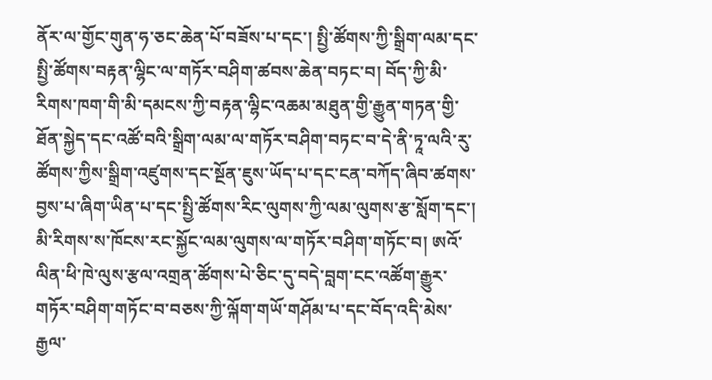ནོར་ལ་གྱོང་གུན་ཧ་ཅང་ཆེན་པོ་བཟོས་པ་དང་། སྤྱི་ཚོགས་ཀྱི་སྒྲིག་ལམ་དང་སྤྱི་ཚོགས་བརྟན་ལྷིང་ལ་གཏོར་བཤིག་ཚབས་ཆེན་བཏང་བ། བོད་ཀྱི་མི་རིགས་ཁག་གི་མི་དམངས་ཀྱི་བརྟན་ལྷིང་འཆམ་མཐུན་གྱི་རྒྱུན་གཏན་གྱི་ཐོན་སྐྱེད་དང་འཚོ་བའི་སྒྲིག་ལམ་ལ་གཏོར་བཤིག་བཏང་བ་དེ་ནི་ཏཱ་ལའི་རུ་ཚོགས་ཀྱིས་སྒྲིག་འཛུགས་དང་སྔོན་ཇུས་ཡོད་པ་དང་ངན་བཀོད་ཞིབ་ཚགས་བྱས་པ་ཞིག་ཡིན་པ་དང་སྤྱི་ཚོགས་རིང་ལུགས་ཀྱི་ལམ་ལུགས་རྩ་སློག་དང་། མི་རིགས་ས་ཁོངས་རང་སྐྱོང་ལམ་ལུགས་ལ་གཏོར་བཤིག་གཏོང་བ། ཨའོ་ལིན་ཕི་ཁེ་ལུས་རྩལ་འགྲན་ཚོགས་པེ་ཅིང་དུ་བདེ་བླག་ངང་འཚོག་རྒྱུར་གཏོར་བཤིག་གཏོང་བ་བཅས་ཀྱི་ལྐོག་གཡོ་གཤོམ་པ་དང་བོད་འདི་མེས་རྒྱལ་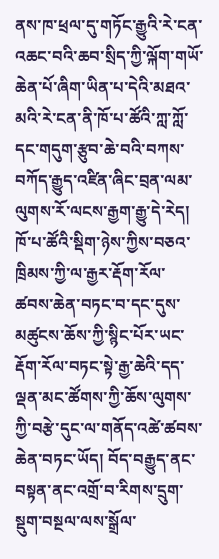ནས་ཁ་ཕྲལ་དུ་གཏོང་རྒྱུའི་རེ་ངན་འཆང་བའི་ཆབ་སྲིད་ཀྱི་ལྐོག་གཡོ་ཆེན་པོ་ཞིག་ཡིན་པ་དེའི་མཐའ་མའི་རེ་ངན་ནི་ཁོ་པ་ཚོའི་ཀླ་ཀློ་དང་གདུག་རྩུབ་ཆེ་བའི་བཀས་བཀོད་རྒྱུད་འཛིན་ཞིང་བྲན་ལམ་ལུགས་རོ་ལངས་རྒྱག་རྒྱུ་དེ་རེད། ཁོ་པ་ཚོའི་སྡིག་ཉེས་ཀྱིས་བཅའ་ཁྲིམས་ཀྱི་ལ་རྒྱར་རྡོག་རོལ་ཚབས་ཆེན་བཏང་བ་དང་དུས་མཚུངས་ཆོས་ཀྱི་སྙིང་པོར་ཡང་རྡོག་རོལ་བཏང་སྟེ་རྒྱ་ཆེའི་དད་ལྡན་མང་ཚོགས་ཀྱི་ཆོས་ལུགས་ཀྱི་བརྩེ་དུང་ལ་གནོད་འཚེ་ཚབས་ཆེན་བཏང་ཡོད། བོད་བརྒྱུད་ནང་བསྟན་ནང་འགྲོ་བ་རིགས་དྲུག་སྡུག་བསྔལ་ལས་སྒྲོལ་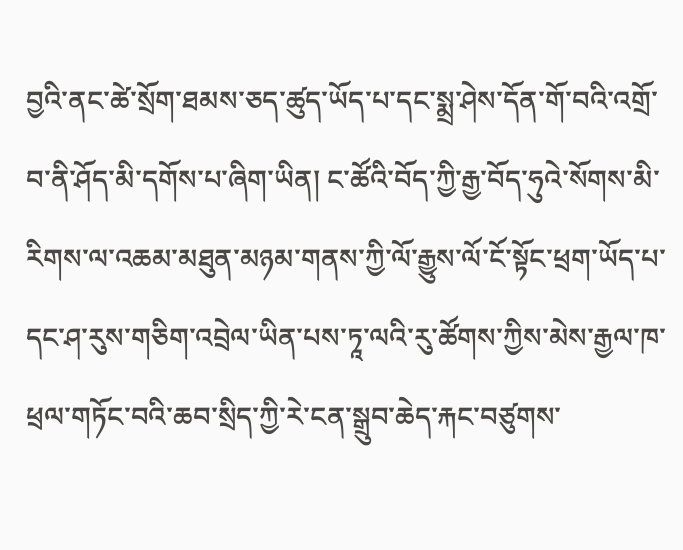བྱའི་ནང་ཚེ་སྲོག་ཐམས་ཅད་ཚུད་ཡོད་པ་དང་སྨྲ་ཤེས་དོན་གོ་བའི་འགྲོ་བ་ནི་ཤོད་མི་དགོས་པ་ཞིག་ཡིན། ང་ཚོའི་བོད་ཀྱི་རྒྱ་བོད་ཧུའེ་སོགས་མི་རིགས་ལ་འཆམ་མཐུན་མཉམ་གནས་ཀྱི་ལོ་རྒྱུས་ལོ་ངོ་སྟོང་ཕྲག་ཡོད་པ་དང་ཤ་རུས་གཅིག་འབྲེལ་ཡིན་པས་ཏཱ་ལའི་རུ་ཚོགས་ཀྱིས་མེས་རྒྱལ་ཁ་ཕྲལ་གཏོང་བའི་ཆབ་སྲིད་ཀྱི་རེ་ངན་སྒྲུབ་ཆེད་རྐང་བཙུགས་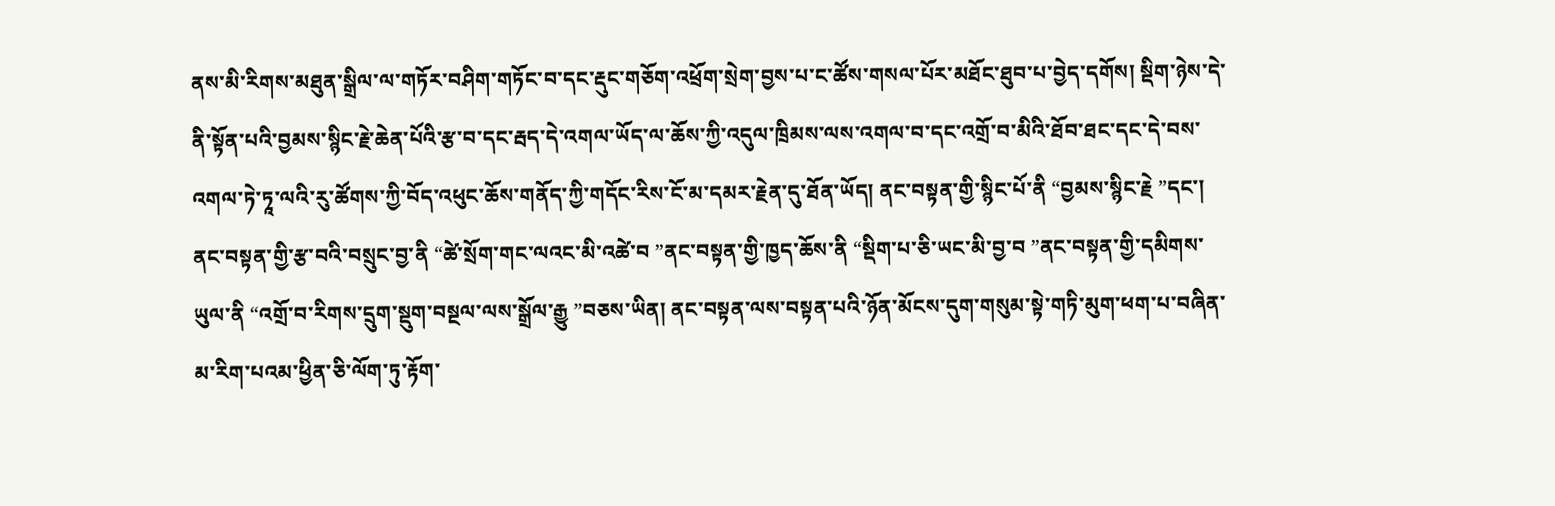ནས་མི་རིགས་མཐུན་སྒྲིལ་ལ་གཏོར་བཤིག་གཏོང་བ་དང་རྡུང་གཅོག་འཕྲོག་སྲེག་བྱས་པ་ང་ཚོས་གསལ་པོར་མཐོང་ཐུབ་པ་བྱེད་དགོས། སྡིག་ཉེས་དེ་ནི་སྟོན་པའི་བྱམས་སྙིང་རྗེ་ཆེན་པོའི་རྩ་བ་དང་རྦད་དེ་འགལ་ཡོད་ལ་ཆོས་ཀྱི་འདུལ་ཁྲིམས་ལས་འགལ་བ་དང་འགྲོ་བ་མིའི་ཐོབ་ཐང་དང་དེ་བས་འགལ་ཏེ་ཏཱ་ལའི་རུ་ཚོགས་ཀྱི་བོད་འཕུང་ཆོས་གནོད་ཀྱི་གདོང་རིས་ངོ་མ་དམར་རྗེན་དུ་ཐོན་ཡོད། ནང་བསྟན་གྱི་སྙིང་པོ་ནི “བྱམས་སྙིང་རྗེ ”དང་། ནང་བསྟན་གྱི་རྩ་བའི་བསྲུང་བྱ་ནི “ཚེ་སྲོག་གང་ལའང་མི་འཚེ་བ ”ནང་བསྟན་གྱི་ཁྱད་ཆོས་ནི “སྡིག་པ་ཅི་ཡང་མི་བྱ་བ ”ནང་བསྟན་གྱི་དམིགས་ཡུལ་ནི “འགྲོ་བ་རིགས་དྲུག་སྡུག་བསྔལ་ལས་སྒྲོལ་རྒྱུ ”བཅས་ཡིན། ནང་བསྟན་ལས་བསྟན་པའི་ཉོན་མོངས་དུག་གསུམ་སྟེ་གཏི་མུག་ཕག་པ་བཞིན་མ་རིག་པའམ་ཕྱིན་ཅི་ལོག་ཏུ་རྟོག་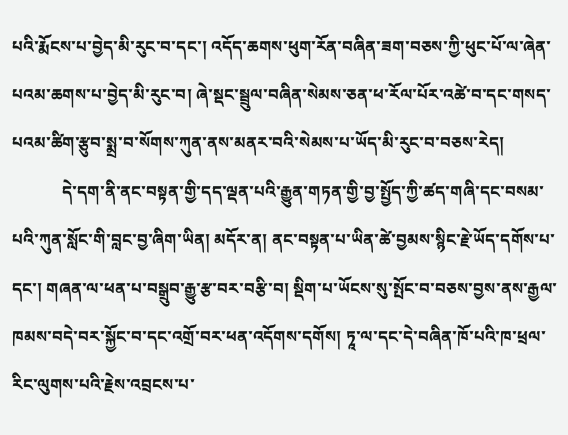པའི་རྨོངས་པ་བྱེད་མི་རུང་བ་དང་། འདོད་ཆགས་ཕུག་རོན་བཞིན་ཟག་བཅས་ཀྱི་ཕུང་པོ་ལ་ཞེན་པའམ་ཆགས་པ་བྱེད་མི་རུང་བ། ཞེ་སྡང་སྦྲུལ་བཞིན་སེམས་ཅན་ཕ་རོལ་པོར་འཚེ་བ་དང་གསད་པའམ་ཚིག་རྩུབ་སྨྲ་བ་སོགས་ཀུན་ནས་མནར་བའི་སེམས་པ་ཡོད་མི་རུང་བ་བཅས་རེད།
            དེ་དག་ནི་ནང་བསྟན་གྱི་དད་ལྡན་པའི་རྒྱུན་གཏན་གྱི་བྱ་སྤྱོད་ཀྱི་ཚད་གཞི་དང་བསམ་པའི་ཀུན་སློང་གི་བླང་བྱ་ཞིག་ཡིན། མདོར་ན། ནང་བསྟན་པ་ཡིན་ཚེ་བྱམས་སྙིང་རྗེ་ཡོད་དགོས་པ་དང་། གཞན་ལ་ཕན་པ་བསྒྲུབ་རྒྱུ་རྩ་བར་བརྩི་བ། སྡིག་པ་ཡོངས་སུ་སྤོང་བ་བཅས་བྱས་ནས་རྒྱལ་ཁམས་བདེ་བར་སྐྱོང་བ་དང་འགྲོ་བར་ཕན་འདོགས་དགོས། ཏཱ་ལ་དང་དེ་བཞིན་ཁོ་པའི་ཁ་ཕྲལ་རིང་ལུགས་པའི་རྗེས་འབྲངས་པ་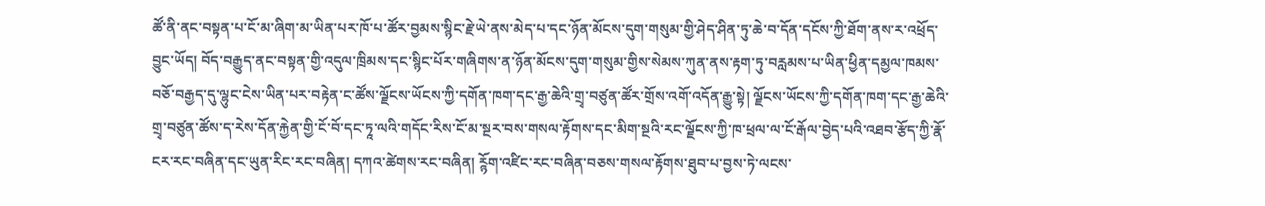ཚོ་ནི་ནང་བསྟན་པ་ངོ་མ་ཞིག་མ་ཡིན་པར་ཁོ་པ་ཚོར་བྱམས་སྙིང་རྗེ་ཡེ་ནས་མེད་པ་དང་ཉོན་མོངས་དུག་གསུམ་གྱི་ཤེད་ཤིན་ཏུ་ཆེ་བ་དོན་དངོས་ཀྱི་ཐོག་ནས་ར་འཕྲོད་བྱུང་ཡོད། བོད་བརྒྱུད་ནང་བསྟན་གྱི་འདུལ་ཁྲིམས་དང་སྙིང་པོར་གཞིགས་ན་ཉོན་མོངས་དུག་གསུམ་གྱིས་སེམས་ཀུན་ནས་རྟག་ཏུ་བརླམས་པ་ཡིན་ཕྱིན་དམྱལ་ཁམས་བཅོ་བརྒྱད་དུ་ལྷུང་ངེས་ཡིན་པར་བརྟེན་ང་ཚོས་ལྗོངས་ཡོངས་ཀྱི་དགོན་ཁག་དང་རྒྱ་ཆེའི་གྲྭ་བཙུན་ཚོར་གྲོས་འགོ་འདོན་རྒྱུ་སྟེ། ལྗོངས་ཡོངས་ཀྱི་དགོན་ཁག་དང་རྒྱ་ཆེའི་གྲྭ་བཙུན་ཚོས་ད་རེས་དོན་རྐྱེན་གྱི་ངོ་བོ་དང་ཏཱ་ལའི་གདོང་རིས་ངོ་མ་སྔར་བས་གསལ་རྟོགས་དང་མིག་སྔའི་རང་ལྗོངས་ཀྱི་ཁ་ཕྲལ་ལ་ངོ་རྒོལ་བྱེད་པའི་འཐབ་རྩོད་ཀྱི་རྣོ་ངར་རང་བཞིན་དང་ཡུན་རིང་རང་བཞིན། དཀའ་ཚེགས་རང་བཞིན། ཪྙོག་འཛིང་རང་བཞིན་བཅས་གསལ་རྟོགས་ཐུབ་པ་བྱས་ཏེ་ལངས་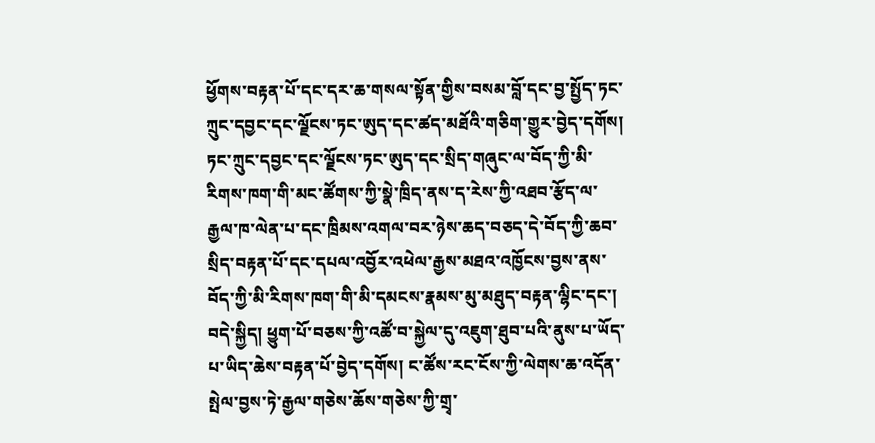ཕྱོགས་བརྟན་པོ་དང་དར་ཆ་གསལ་སྟོན་གྱིས་བསམ་བློ་དང་བྱ་སྤྱོད་ཏང་ཀྲུང་དབྱང་དང་ལྗོངས་ཏང་ཨུད་དང་ཚད་མཐོའི་གཅིག་གྱུར་བྱེད་དགོས། ཏང་ཀྲུང་དབྱང་དང་ལྗོངས་ཏང་ཨུད་དང་སྲིད་གཞུང་ལ་བོད་ཀྱི་མི་རིགས་ཁག་གི་མང་ཚོགས་ཀྱི་སྣེ་ཁྲིད་ནས་ད་རེས་ཀྱི་འཐབ་རྩོད་ལ་རྒྱལ་ཁ་ལེན་པ་དང་ཁྲིམས་འགལ་བར་ཉེས་ཆད་བཅད་དེ་བོད་ཀྱི་ཆབ་སྲིད་བརྟན་པོ་དང་དཔལ་འབྱོར་འཕེལ་རྒྱས་མཐའ་འཁྱོངས་བྱས་ནས་བོད་ཀྱི་མི་རིགས་ཁག་གི་མི་དམངས་རྣམས་མུ་མཐུད་བརྟན་ལྷིང་དང་། བདེ་སྐྱིད། ཕྱུག་པོ་བཅས་ཀྱི་འཚོ་བ་སྐྱེལ་དུ་འཇུག་ཐུབ་པའི་ནུས་པ་ཡོད་པ་ཡིད་ཆེས་བརྟན་པོ་བྱེད་དགོས། ང་ཚོས་རང་ངོས་ཀྱི་ལེགས་ཆ་འདོན་སྤེལ་བྱས་ཏེ་རྒྱལ་གཅེས་ཆོས་གཅེས་ཀྱི་གྲྭ་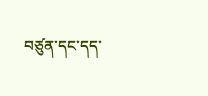བཙུན་དང་དད་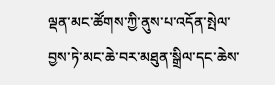ལྡན་མང་ཚོགས་ཀྱི་ནུས་པ་འདོན་སྤེལ་བྱས་ཏེ་མང་ཆེ་བར་མཐུན་སྒྲིལ་དང་ཆེས་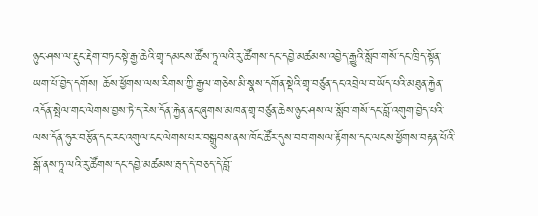ཉུང་ཤས་ལ་རྡུང་རྡེག་བཏང་སྟེ་རྒྱ་ཆེའི་གྲྭ་དམངས་ཚོས་ཏཱ་ལའི་རུ་ཚོགས་དང་དབྱེ་མཚམས་འབྱེད་རྒྱུའི་སློབ་གསོ་དང་ཁྲིད་སྟོན་ཡག་པོ་བྱེད་དགོས། ཆོས་ཕྱོགས་ལས་རིགས་ཀྱི་རྒྱལ་གཅེས་མི་སྣས་དགོན་སྡེའི་གྲྭ་བཙུན་དང་འབྲེལ་བ་ཡོད་པའི་མཐུན་རྐྱེན་འདོན་སྤེལ་གང་ལེགས་བྱས་ཏེ་ད་རེས་དོན་རྐྱེན་ནང་ཞུགས་མཁན་གྲྭ་བཙུན་ཆེས་ཉུང་ཤས་ལ་སློབ་གསོ་དང་བློ་འགུག་བྱེད་པའི་ལས་དོན་ཧུར་བརྩོན་དང་རང་འགུལ་ངང་ལེགས་པར་བསྒྲུབས་ནས་ཁོང་ཚོར་དུས་བབ་གསལ་རྟོགས་དང་ལངས་ཕྱོགས་བརྟན་པོའི་སྒོ་ནས་ཏཱ་ལའི་རུ་ཚོགས་དང་དབྱེ་མཚམས་རྦད་དེ་བཅད་དེ་བློ་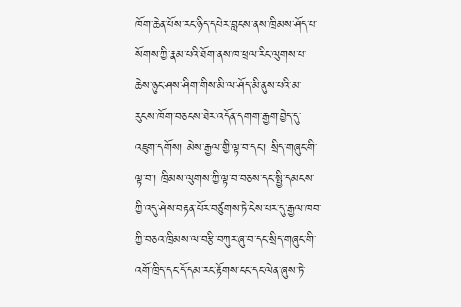ཁོག་ཆེན་པོས་རང་ཉིད་དཔེར་བླངས་ནས་ཁྲིམས་ཤོད་པ་སོགས་ཀྱི་རྣམ་པའི་ཐོག་ནས་ཁ་ཕྲལ་རིང་ལུགས་པ་ཆེས་ཉུང་ཤས་ཤིག་གིས་མི་ལ་ཤོད་མི་ནུས་པའི་མ་རུངས་ཁོག་བཅངས་ཐེར་འདོན་དགག་རྒྱག་བྱེད་དུ་འཇུག་དགོས། མེས་རྒྱལ་གྱི་ལྟ་བ་དང་། སྲིད་གཞུང་གི་ལྟ་བ་། ཁྲིམས་ལུགས་ཀྱི་ལྟ་བ་བཅས་དང་སྤྱི་དམངས་ཀྱི་འདུ་ཤེས་བརྟན་པོར་བཙུགས་ཏེ་ངེས་པར་དུ་རྒྱལ་ཁབ་ཀྱི་བཅའ་ཁྲིམས་ལ་བརྩི་བཀུར་ཞུ་བ་དང་སྲིད་གཞུང་གི་འགོ་ཁྲིད་དང་དོ་དམ་རང་རྟོགས་ངང་དང་ལེན་ཞུས་ཏེ་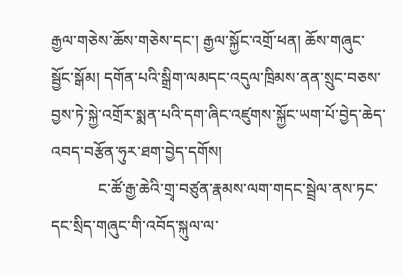རྒྱལ་གཅེས་ཆོས་གཅེས་དང་། རྒྱལ་སྐྱོང་འགྲོ་ཕན། ཆོས་གཞུང་སྦྱོང་སྒོམ། དགོན་པའི་སྒྲིག་ལམདང་འདུལ་ཁྲིམས་ནན་སྲུང་བཅས་བྱས་ཏེ་སྐྱེ་འགྲོར་སྨན་པའི་དག་ཞིང་འཛུགས་སྐྱོང་ཡག་པོ་བྱེད་ཆེད་འབད་བརྩོན་ཧུར་ཐག་བྱེད་དགོས།
            ང་ཚོ་རྒྱ་ཆེའི་གྲྭ་བཙུན་རྣམས་ལག་གདང་སྦྲེལ་ནས་ཏང་དང་སྲིད་གཞུང་གི་འབོད་སྐུལ་ལ་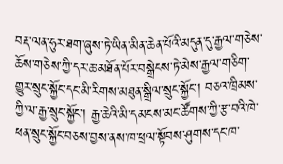བརྡ་ལན་ཧུར་ཐག་ཞུས་ཏེ་ཡིན་མིན་ཆེན་པོའི་མདུན་དུ་རྒྱལ་གཅེས་ཆོས་གཅེས་ཀྱི་དར་ཆ་མཐོན་པོར་བསྒྲེངས་ཏེ་མེས་རྒྱལ་གཅིག་གྱུར་སྲུང་སྐྱོང་དང་མི་རིགས་མཐུན་སྒྲིལ་སྲུང་སྐྱོང་། བཅའ་ཁྲིམས་ཀྱི་ལ་རྒྱ་སྲུང་སྐྱོང་། རྒྱ་ཆེའི་མི་དམངས་མང་ཚོགས་ཀྱི་རྩ་བའི་ཁེ་ཕན་སྲུང་སྐྱོང་བཅས་བྱས་ནས་ཁ་ཕྲལ་སྟོབས་ཤུགས་དང་ཁ་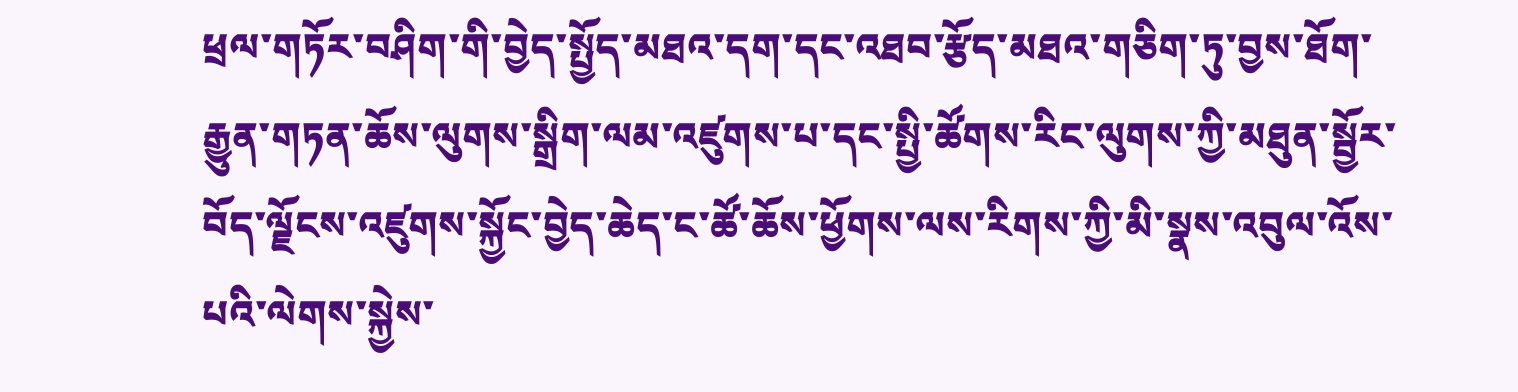ཕྲལ་གཏོར་བཤིག་གི་བྱེད་སྤྱོད་མཐའ་དག་དང་འཐབ་རྩོད་མཐའ་གཅིག་ཏུ་བྱས་ཐོག་རྒྱུན་གཏན་ཆོས་ལུགས་སྒྲིག་ལམ་འཛུགས་པ་དང་སྤྱི་ཚོགས་རིང་ལུགས་ཀྱི་མཐུན་སྦྱོར་བོད་ལྗོངས་འཛུགས་སྐྱོང་བྱེད་ཆེད་ང་ཚོ་ཆོས་ཕྱོགས་ལས་རིགས་ཀྱི་མི་སྣས་འབུལ་འོས་པའི་ལེགས་སྐྱེས་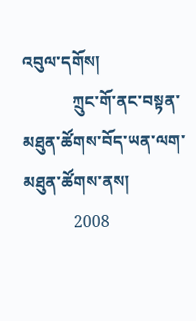འབུལ་དགོས།
            ཀྲུང་གོ་ནང་བསྟན་མཐུན་ཚོགས་བོད་ཡན་ལག་མཐུན་ཚོགས་ནས།
            2008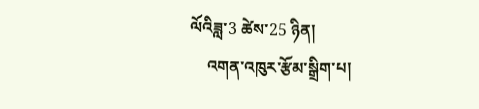ལོའིཟླ་3 ཚེས་25 ཉིན།
    འགན་འཁུར་རྩོམ་སྒྲིག་པ།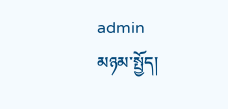admin
མཉམ་སྤྱོད།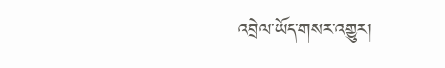འབྲེལ་ཡོད་གསར་འགྱུར།